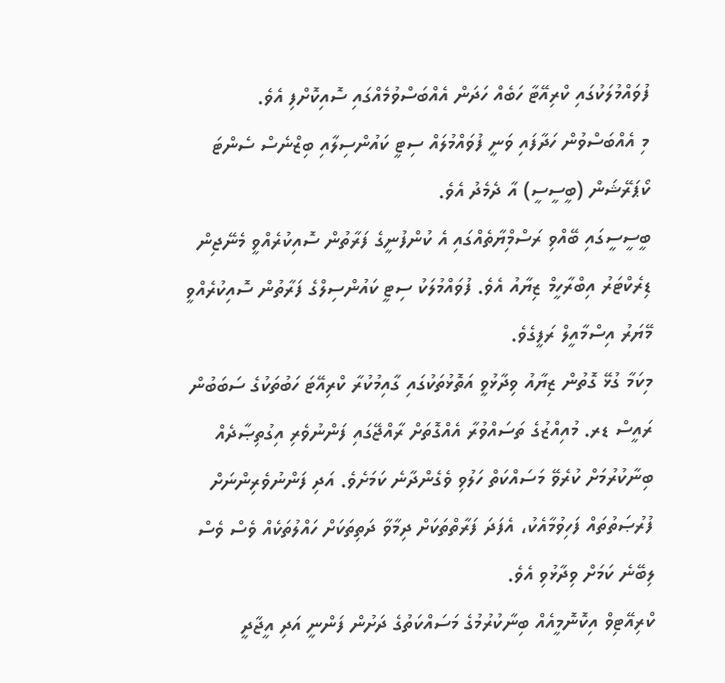ފުވައްމުލަކުގައި ކްރިއޭޓާ ހަބެއް ހަދަން އެއްބަސްވުމެއްގައި ސޮއިކޮށްފި އެވެ.
މި އެއްބަސްވުން ހަދާފައި ވަނީ ފުވައްމުލައް ސިޓީ ކައުންސިލާއި ބިޒްނެސް ސެންޓަ ކޯޕަރޭޝަން (ބީސީސީ) އާ ދެމެދު އެވެ.
ބީސީސީގައި ބޭއްވި ރަސްމިްޔާތެއްގައި އެ ކުންފުނީގެ ފަރާތުން ސޮއިކުރެއްވީ މެނޭޖިން ޑިރެކްޓަރު އިބްރާހީމް ޒިޔާއު އެވެ. ފުވައްމުލަކު ސިޓީ ކައުންސިލްގެ ފަރާތުން ސޮއިކުރެއްވީ މޭޔަރު އިސްމާއީލް ރަފީގެވެ.
މިކަމާ ގުޅޭ ގޮތުން ޒިޔާއު ވިދާޅުވީ އަތޮޅުތަކުގައި ގާއިމުކުރާ ކްރިއޭޓަ ހަބުތަކުގެ ސަބަބުން ރައީސް ޑރ. މުއިއްޒުގެ ތަސައްވުރާ އެއްގޮތަށް ރާއްޖޭގައި ފަންނުވެރި އިގުތިޞާދެއް ބިނާކުރުމަށް ކުރެވޭ މަސައްކަތް ހަލުވި ވެގެންދާނެ ކަމަށެވެ. އަދި ފަންނުވެރިންނަށް ފުރުޞަތުތައް ފަހިވުމާއެކު، އެފަދަ ފަރާތްތަކަށް ދިމާވާ ދަތިތަކަށް ހައްލުތަކެއް ވެސް ވެސް ލިބޭނެ ކަމަށް ވިދާޅުވި އެވެ.
ކްރިއޭޓިވް އިކޮނޮމީއެއް ބިނާކުރުމުގެ މަސައްކަތުގެ ދަށުން ފަންނީ އަދި އީޖާދީ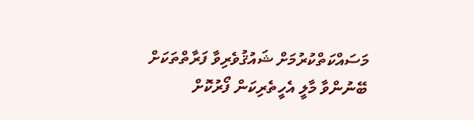މަސައްކަތްކުރުމަށް ޝައުޤުވެރިވާ ފަރާތްތަކަށް ބޭނުންވާ މާލީ އެހީތެރިކަން ފޯރުކޮށް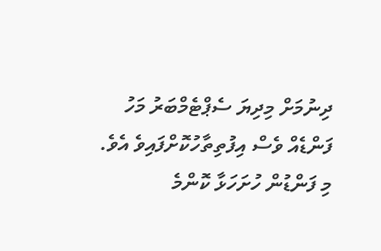ދިނުމަށް މިދިޔަ ސެޕްޓެމްބަރު މަހު ފަންޑެއް ވެސް އިފުތިތާހުކޮށްފައިވެ އެވެ.
މި ފަންޑުން ހުށަހަޅާ ކޮންމެ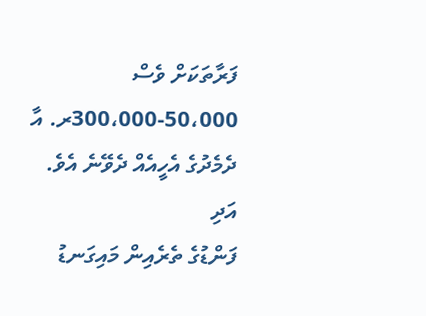ފަރާތަކަށް ވެސް 50،000-300،000ރ. އާ ދެމެދުގެ އެހީއެއް ދެވޭނެ އެވެ. އަދި
ފަންޑުގެ ތެރެއިން މައިގަނޑު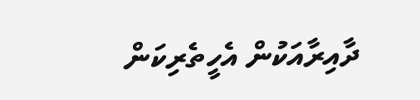ދާއިރާއަކުން އެހީތެރިކަން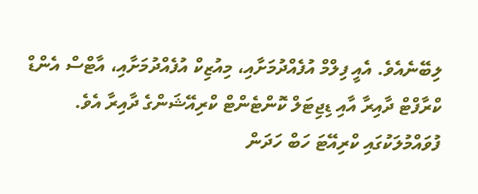ލިބޭނެއެވެ. އެއީ ފިލްމް އުފެއްދުމަށާއި، މިއުޒިކް އުފެއްދުމަށާއި، އާޓްސް އެންޑް ކްރާފްޓް ދާއިރާ އާއި ޑިޖިޓަލް ކޮންޓެންޓް ކްރިއޭޝަންގެ ދާއިރާ އެވެ.
ފުވައްމުލަކުގައި ކްރިއޭޓަ ހަބް ހަދަން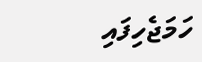ހަމަޖެހިފައި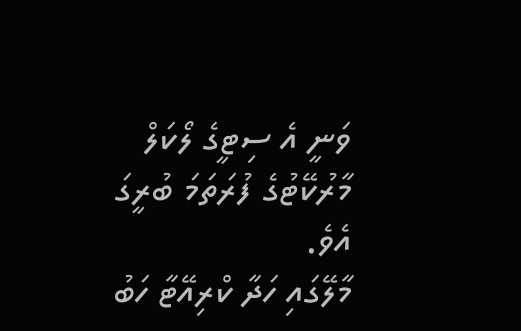ވަނީ އެ ސިޓީގެ ލޯކަލް މާރުކޭޓުގެ ފުރަތަމަ ބުރީގަ އެވެ.
މާލޭގައި ހަދާ ކްރިއޭޓާ ހަބު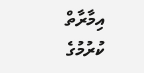އިމާރާތް ކުރުމުގެ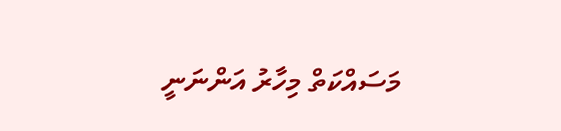މަސައްކަތް މިހާރު އަންނަނީ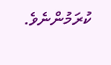ކުރަމުންނެވެ.